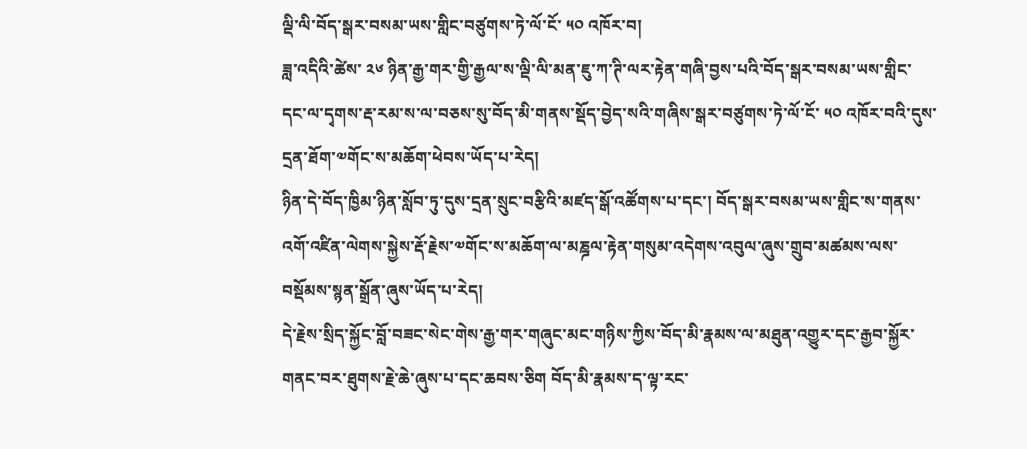ལྡི་ལི་བོད་སྒར་བསམ་ཡས་གླིང་བཙུགས་ཏེ་ལོ་ངོ་ ༥༠ འཁོར་བ།
ཟླ་འདིའི་ཚེས་ ༢༦ ཉིན་རྒྱ་གར་གྱི་རྒྱལ་ས་ལྡི་ལི་མན་ཇུ་ཀ་ཊི་ལར་རྟེན་གཞི་བྱས་པའི་བོད་སྒར་བསམ་ཡས་གླིང་དང་ལ་དྭགས་རྡ་རམ་ས་ལ་བཅས་སུ་བོད་མི་གནས་སྡོད་བྱེད་སའི་གཞིས་སྒར་བཙུགས་ཏེ་ལོ་ངོ་ ༥༠ འཁོར་བའི་དུས་དྲན་ཐོག་༧གོང་ས་མཆོག་ཕེབས་ཡོད་པ་རེད།
ཉིན་དེ་བོད་ཁྱིམ་ཉིན་སློབ་ཏུ་དུས་དྲན་སྲུང་བརྩིའི་མཛད་སྒོ་འཚོགས་པ་དང་། བོད་སྒར་བསམ་ཡས་གླིང་ས་གནས་འགོ་འཛིན་ལེགས་སྐྱེས་རྡོ་རྗེས་༧གོང་ས་མཆོག་ལ་མཎྜལ་རྟེན་གསུམ་འདེགས་འབུལ་ཞུས་གྲུབ་མཚམས་ལས་བསྡོམས་སྙན་སྒྲོན་ཞུས་ཡོད་པ་རེད།
དེ་རྗེས་སྲིད་སྐྱོང་བློ་བཟང་སེང་གེས་རྒྱ་གར་གཞུང་མང་གཉིས་ཀྱིས་བོད་མི་རྣམས་ལ་མཐུན་འགྱུར་དང་རྒྱབ་སྐྱོར་གནང་བར་ཐུགས་རྗེ་ཆེ་ཞུས་པ་དང་ཆབས་ཅིག བོད་མི་རྣམས་ད་ལྟ་རང་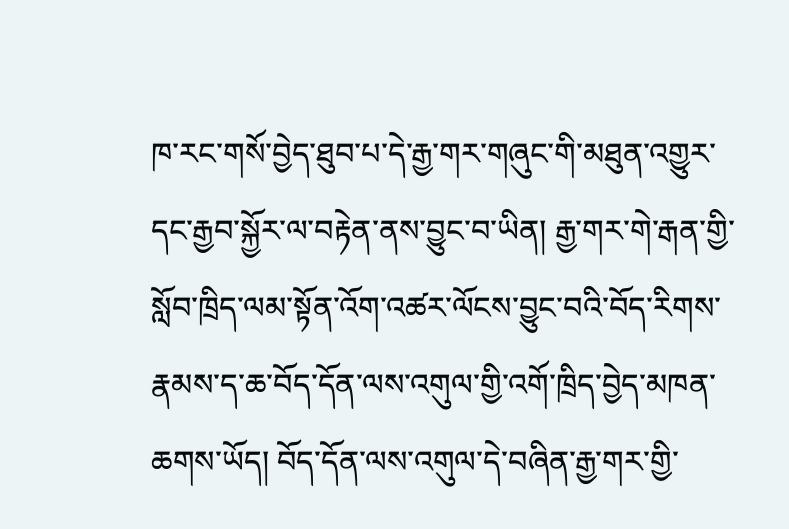ཁ་རང་གསོ་བྱེད་ཐུབ་པ་དེ་རྒྱ་གར་གཞུང་གི་མཐུན་འགྱུར་དང་རྒྱབ་སྐྱོར་ལ་བརྟེན་ནས་བྱུང་བ་ཡིན། རྒྱ་གར་གེ་རྒན་གྱི་སློབ་ཁྲིད་ལམ་སྟོན་འོག་འཚར་ལོངས་བྱུང་བའི་བོད་རིགས་རྣམས་ད་ཆ་བོད་དོན་ལས་འགུལ་གྱི་འགོ་ཁྲིད་བྱེད་མཁན་ཆགས་ཡོད། བོད་དོན་ལས་འགུལ་དེ་བཞིན་རྒྱ་གར་གྱི་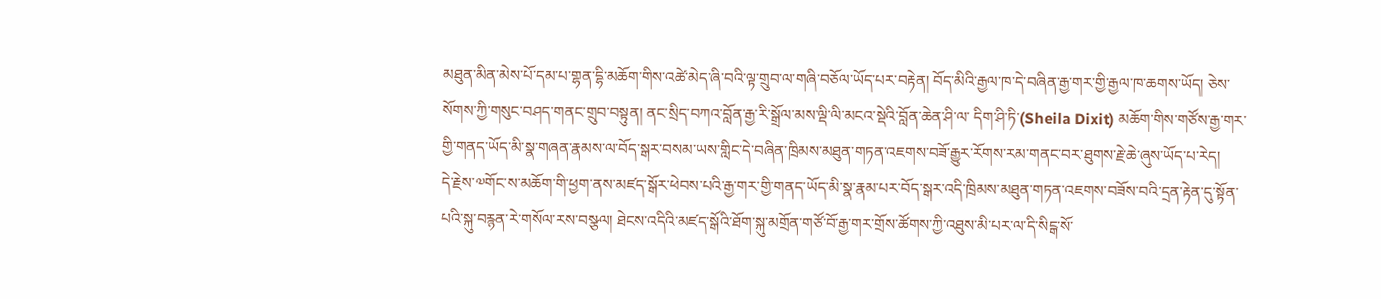མཐུན་མིན་མེས་པོ་དམ་པ་གྷན་དྷི་མཆོག་གིས་འཚེ་མེད་ཞི་བའི་ལྟ་གྲུབ་ལ་གཞི་བཅོལ་ཡོད་པར་བརྟེན། བོད་མིའི་རྒྱལ་ཁ་དེ་བཞིན་རྒྱ་གར་གྱི་རྒྱལ་ཁ་ཆགས་ཡོད། ཅེས་སོགས་ཀྱི་གསུང་བཤད་གནང་གྲུབ་བསྟུན། ནང་སྲིད་བཀའ་བློན་རྒྱ་རི་སྒྲོལ་མས་ལྡི་ལི་མངའ་སྡེའི་བློན་ཆེན་ཤི་ལ་ དིག་ཤི་ཏི་(Sheila Dixit) མཆོག་གིས་གཙོས་རྒྱ་གར་གྱི་གནད་ཡོད་མི་སྣ་གཞན་རྣམས་ལ་བོད་སྒར་བསམ་ཡས་གླིང་དེ་བཞིན་ཁྲིམས་མཐུན་གཏན་འཇགས་བཟོ་རྒྱུར་རོགས་རམ་གནང་བར་ཐུགས་རྗེ་ཆེ་ཞུས་ཡོད་པ་རེད།
དེ་རྗེས་༧གོང་ས་མཆོག་གི་ཕྱག་ནས་མཛད་སྒོར་ཕེབས་པའི་རྒྱ་གར་གྱི་གནད་ཡོད་མི་སྣ་རྣམ་པར་བོད་སྒར་འདི་ཁྲིམས་མཐུན་གཏན་འཇགས་བཟོས་བའི་དྲན་རྟེན་དུ་སྟོན་པའི་སྐུ་བརྙན་རེ་གསོལ་རས་བསྩལ། ཐེངས་འདིའི་མཛད་སྒོའི་ཐོག་སྐུ་མགྲོན་གཙོ་བོ་རྒྱ་གར་གྲོས་ཚོགས་ཀྱི་འཐུས་མི་པར་ལ་དི་སིངྒ་སོ་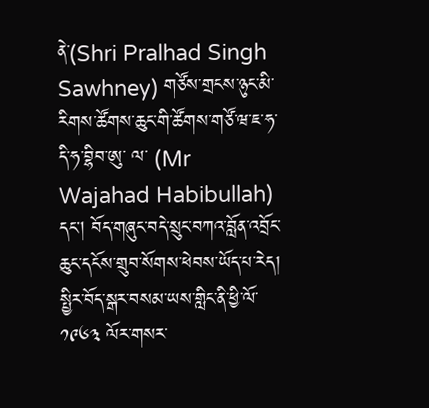ནེ་(Shri Pralhad Singh Sawhney) གཙོས་གྲངས་ཉུང་མི་རིགས་ཚོགས་ཆུང་གི་ཚོགས་གཙོ་ཝ་ཇ་ཧ་དི་ཧ་བྷིབ་ཨུ་ ལ་ (Mr Wajahad Habibullah) དང། བོད་གཞུང་བདེ་སྲུང་བཀའ་བློན་འབྲོང་ཆུང་དངོས་གྲུབ་སོགས་ཕེབས་ཡོད་པ་རེད། སྤྱིར་བོད་སྒར་བསམ་ཡས་གླིང་ནི་ཕྱི་ལོ་ ༡༩༦༣ ལོར་གསར་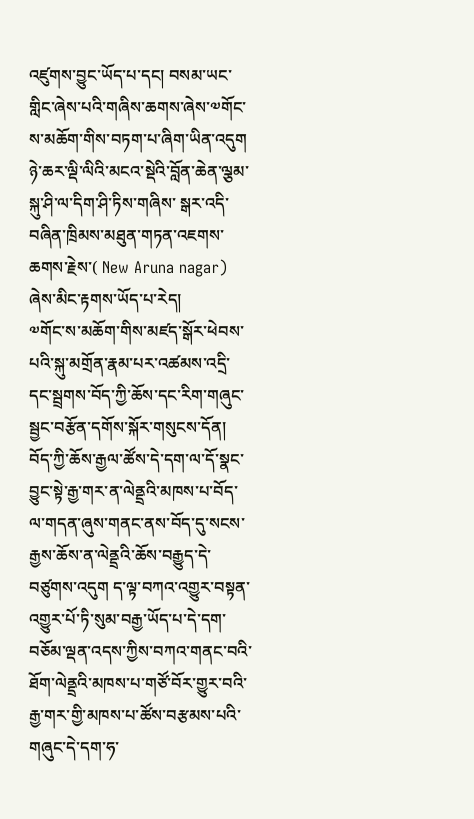འཛུགས་བྱུང་ཡོད་པ་དང། བསམ་ཡང་གླིང་ཞེས་པའི་གཞིས་ཆགས་ཞེས་༧གོང་ས་མཆོག་གིས་བཏག་པ་ཞིག་ཡིན་འདུག ཉེ་ཆར་ལྡི་ལིའི་མངའ་སྡེའི་བློན་ཆེན་ལྕམ་སྐུ་ཤི་ལ་དིག་ཤི་ཏིས་གཞིས་ སྒར་འདི་བཞིན་ཁྲིམས་མཐུན་གཏན་འཇགས་ཆགས་རྗེས་( New Aruna nagar) ཞེས་མིང་རྟགས་ཡོད་པ་རེད།
༧གོང་ས་མཆོག་གིས་མཛད་སྒོར་ཕེབས་པའི་སྐུ་མགྲོན་རྣམ་པར་འཚམས་འདྲི་དང་སྦྲགས་བོད་ཀྱི་ཆོས་དང་རིག་གཞུང་སྦྱང་བརྩོན་དགོས་སྐོར་གསུངས་དོན། བོད་ཀྱི་ཆོས་རྒྱལ་ཚོས་དེ་དག་ལ་དོ་སྣང་བྱུང་སྟེ་རྒྱ་གར་ན་ལེནྡྲའི་མཁས་པ་བོད་ལ་གདན་ཞུས་གནང་ནས་བོད་དུ་སངས་རྒྱས་ཆོས་ན་ལེནྡྲའི་ཆོས་བརྒྱུད་དེ་བཙུགས་འདུག ད་ལྟ་བཀའ་འགྱུར་བསྟན་འགྱུར་པོ་ཏི་སུམ་བརྒྱ་ཡོད་པ་དེ་དག་བཅོམ་ལྡན་འདས་ཀྱིས་བཀའ་གནང་བའི་ཐོག་ལེནྡྲའི་མཁས་པ་གཙོ་བོར་གྱུར་བའི་རྒྱ་གར་གྱི་མཁས་པ་ཚོས་བརྩམས་པའི་གཞུང་དེ་དག་ཧ་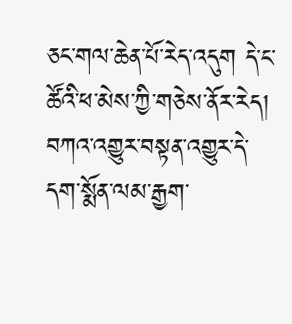ཅང་གལ་ཆེན་པོ་རེད་འདུག དེ་ང་ཚོའི་ཕ་མེས་ཀྱི་གཅེས་ནོར་རེད། བཀའ་འགྱུར་བསྟན་འགྱུར་དེ་དག་སྨོན་ལམ་རྒྱག་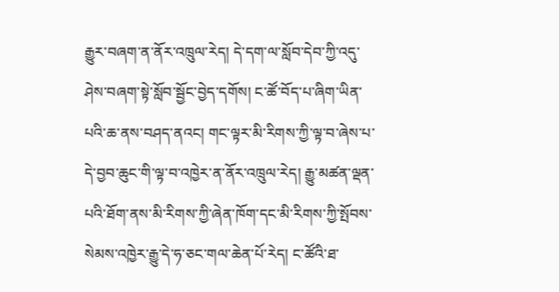རྒྱུར་བཞག་ན་ནོར་འཁྲུལ་རེད། དེ་དག་ལ་སློབ་དེབ་ཀྱི་འདུ་ཤེས་བཞག་སྟེ་སློབ་སྦྱོང་བྱེད་དགོས། ང་ཚོ་བོད་པ་ཞིག་ཡིན་པའི་ཆ་ནས་བཤད་ནའང། གང་ལྟར་མི་རིགས་ཀྱི་ལྟ་བ་ཞེས་པ་དེ་བྱབ་ཆུང་གི་ལྟ་བ་འཁྱེར་ན་ནོར་འཁྲུལ་རེད། རྒྱུ་མཚན་ལྡན་པའི་ཐོག་ནས་མི་རིགས་ཀྱི་ཞེན་ཁོག་དང་མི་རིགས་ཀྱི་སྤོབས་སེམས་འཁྱེར་རྒྱུ་དེ་ཧ་ཅང་གལ་ཆེན་པོ་རེད། ང་ཚོའི་ཐ་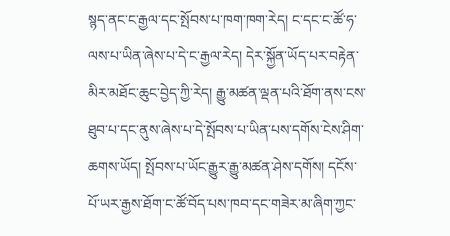སྙད་ནང་ང་རྒྱལ་དང་སྤོབས་པ་ཁག་ཁག་རེད། ང་དང་ང་ཚོ་ཧ་ལས་པ་ཡིན་ཞེས་པ་དེ་ང་རྒྱལ་རེད། དེར་སྐྱོན་ཡོད་པར་བརྟེན་མིར་མཐོང་ཆུང་བྱེད་ཀྱི་རེད། རྒྱུ་མཚན་ལྡན་པའི་ཐོག་ནས་ངས་ཐུབ་པ་དང་ནུས་ཞེས་པ་དེ་སྤོབས་པ་ཡིན་པས་དགོས་ངེས་ཤིག་ཆགས་ཡོད། སྤོབས་པ་ཡོང་རྒྱུར་རྒྱུ་མཚན་ཤེས་དགོས། དངོས་པོ་ཡར་རྒྱས་ཐོག་ང་ཚོ་བོད་པས་ཁབ་དང་གཟེར་མ་ཞིག་ཀྱང་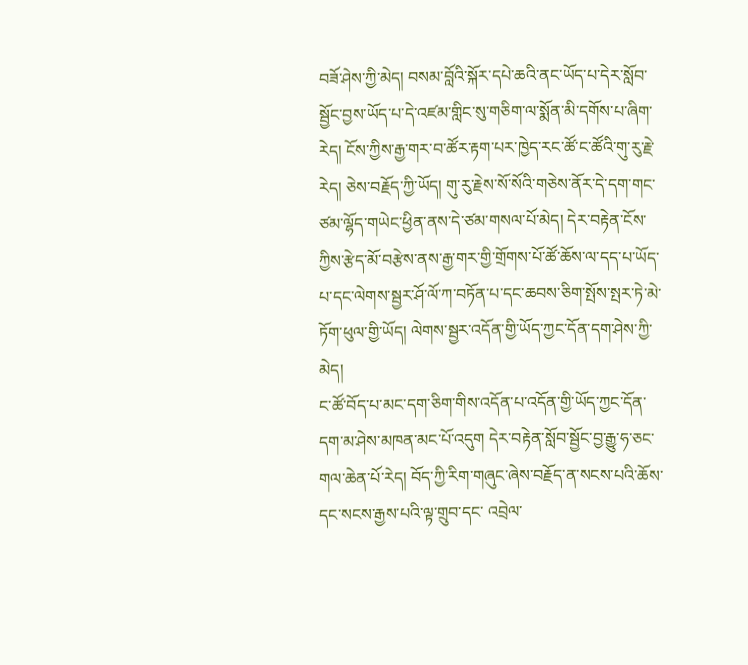བཟོ་ཤེས་ཀྱི་མེད། བསམ་བློའི་སྐོར་དཔེ་ཆའི་ནང་ཡོད་པ་དེར་སློབ་སྦྱོང་བྱས་ཡོད་པ་དེ་འཛམ་གླིང་སུ་གཅིག་ལ་སྨོན་མི་དགོས་པ་ཞིག་རེད། ངོས་ཀྱིས་རྒྱ་གར་བ་ཚོར་རྟག་པར་ཁྱེད་རང་ཚོ་ང་ཚོའི་གུ་རུ་རྗེ་རེད། ཅེས་བརྗོད་ཀྱི་ཡོད། གུ་རུ་རྗེས་སོ་སོའི་གཅེས་ནོར་དེ་དག་གང་ཙམ་ལྷོད་གཡེང་ཕྱིན་ནས་དེ་ཙམ་གསལ་པོ་མེད། དེར་བརྟེན་ངོས་ཀྱིས་རྩེད་མོ་བརྩེས་ནས་རྒྱ་གར་གྱི་གྲོགས་པོ་ཚོ་ཆོས་ལ་དད་པ་ཡོད་པ་དང་ལེགས་སྦྱར་ཤོ་ལོ་ཀ་བཏོན་པ་དང་ཆབས་ཅིག་སྤོས་སྤར་ཏེ་མེ་ཏོག་ཕུལ་གྱི་ཡོད། ལེགས་སྦྱར་འདོན་གྱི་ཡོད་ཀྱང་དོན་དག་ཤེས་ཀྱི་མེད།
ང་ཚོ་བོད་པ་མང་དག་ཅིག་གིས་འདོན་པ་འདོན་གྱི་ཡོད་ཀྱང་དོན་དག་མ་ཤེས་མཁན་མང་པོ་འདུག དེར་བརྟེན་སློབ་སྦྱོང་བྱ་རྒྱུ་ཧ་ཅང་གལ་ཆེན་པོ་རེད། བོད་ཀྱི་རིག་གཞུང་ཞེས་བརྗོད་ན་སངས་པའི་ཆོས་དང་སངས་རྒྱས་པའི་ལྟ་གྲུབ་དང་ འབྲེལ་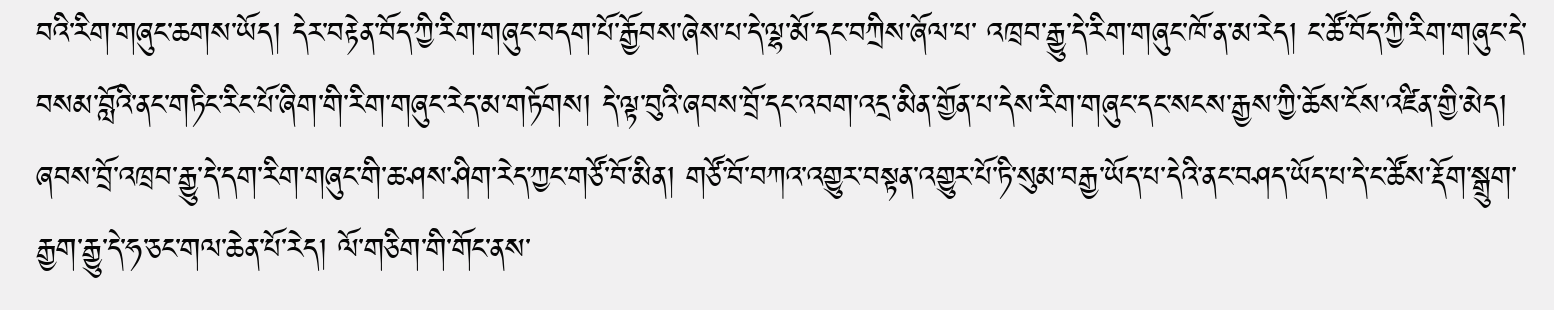བའི་རིག་གཞུང་ཆགས་ཡོད། དེར་བརྟེན་བོད་ཀྱི་རིག་གཞུང་བདག་པོ་རྒྱོབས་ཞེས་པ་དེ་ལྷ་མོ་དང་བཀྲིས་ཞོལ་པ་ འཁྲབ་རྒྱུ་དེ་རིག་གཞུང་ཁོ་ན་མ་རེད། ང་ཚོ་བོད་ཀྱི་རིག་གཞུང་དེ་བསམ་བློའི་ནང་གཏིང་རིང་པོ་ཞིག་གི་རིག་གཞུང་རེད་མ་གཏོགས། དེ་ལྟ་བུའི་ཞབས་བྲོ་དང་འབག་འདྲ་མིན་གྱོན་པ་དེས་རིག་གཞུང་དང་སངས་རྒྱས་ཀྱི་ཆོས་ངོས་འཛིན་གྱི་མེད། ཞབས་བྲོ་འཁྲབ་རྒྱུ་དེ་དག་རིག་གཞུང་གི་ཆ་ཤས་ཤིག་རེད་ཀྱང་གཙོ་བོ་མིན། གཙོ་བོ་བཀའ་འགྱུར་བསྟན་འགྱུར་པོ་ཏི་སུམ་བརྒྱ་ཡོད་པ་དེའི་ནང་བཤད་ཡོད་པ་དེ་ང་ཚོས་རྡོག་སྒྲུག་རྒྱག་རྒྱུ་དེ་ཧ་ཅང་གལ་ཆེན་པོ་རེད། ལོ་གཅིག་གི་གོང་ནས་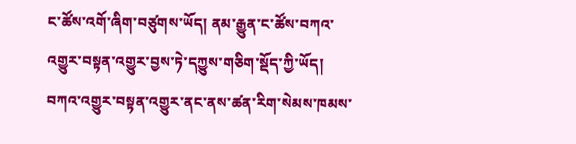ང་ཚོས་འགོ་ཞིག་བཙུགས་ཡོད། ནམ་རྒྱུན་ང་ཚོས་བཀའ་འགྱུར་བསྟན་འགྱུར་བྱས་ཏེ་དཀྱུས་གཅིག་སྡོད་ཀྱི་ཡོད། བཀའ་འགྱུར་བསྟན་འགྱུར་ནང་ནས་ཚན་རིག་སེམས་ཁམས་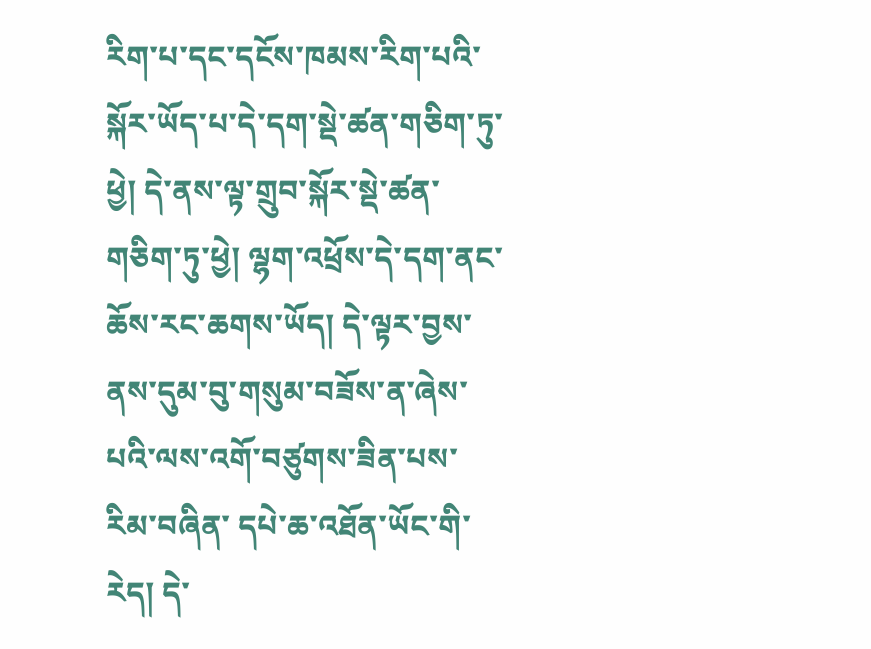རིག་པ་དང་དངོས་ཁམས་རིག་པའི་ སྐོར་ཡོད་པ་དེ་དག་སྡེ་ཚན་གཅིག་ཏུ་ཕྱེ། དེ་ནས་ལྟ་གྲུབ་སྐོར་སྡེ་ཚན་གཅིག་ཏུ་ཕྱེ། ལྷག་འཕྲོས་དེ་དག་ནང་ཆོས་རང་ཆགས་ཡོད། དེ་ལྟར་བྱས་ནས་དུམ་བུ་གསུམ་བཟོས་ན་ཞེས་པའི་ལས་འགོ་བཙུགས་ཟིན་པས་རིམ་བཞིན་ དཔེ་ཆ་འཐོན་ཡོང་གི་རེད། དེ་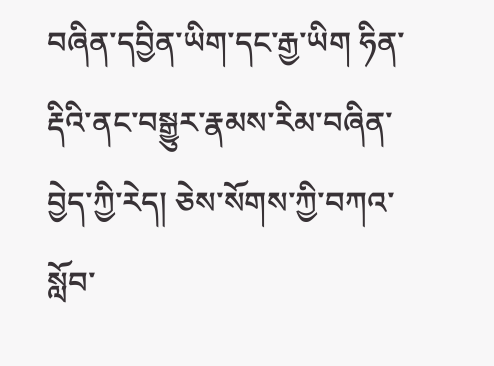བཞིན་དབྱིན་ཡིག་དང་རྒྱ་ཡིག ཧིན་རྡིའི་ནང་བསྒྱུར་རྣམས་རིམ་བཞིན་བྱེད་ཀྱི་རེད། ཅེས་སོགས་ཀྱི་བཀའ་སློབ་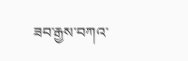ཟབ་རྒྱས་བཀའ་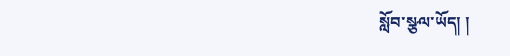སློབ་སྩལ་ཡོད། །